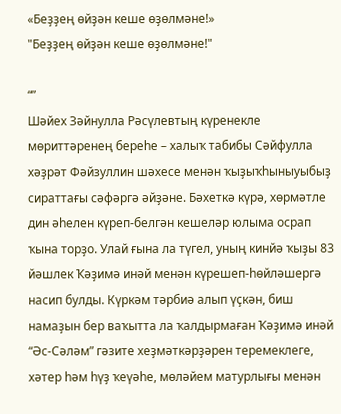«Беҙҙең өйҙән кеше өҙөлмәне!»
"Беҙҙең өйҙән кеше өҙөлмәне!"

“”
Шәйех Зәйнулла Рәсүлевтың күренекле мөриттәренең береһе – халыҡ табибы Сәйфулла хәҙрәт Фәйзуллин шәхесе менән ҡыҙыҡһыныуыбыҙ сираттағы сәфәргә әйҙәне. Бәхеткә күрә, хөрмәтле дин әһелен күреп-белгән кешеләр юлыма осрап ҡына торҙо. Улай ғына ла түгел, уның кинйә ҡыҙы 83 йәшлек Ҡәҙимә инәй менән күрешеп-һөйләшергә насип булды. Күркәм тәрбиә алып үҫкән, биш намаҙын бер ваҡытта ла ҡалдырмаған Ҡәҙимә инәй “Әс-Сәләм” гәзите хеҙмәткәрҙәрен теремеклеге, хәтер һәм һүҙ ҡеүәһе, мөләйем матурлығы менән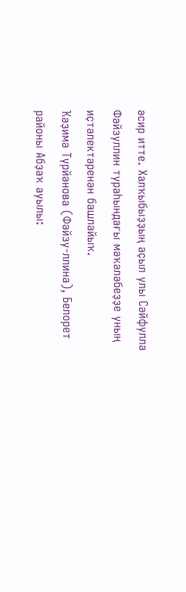әсир итте. Халҡыбыҙҙың аҫыл улы Сәйфулла Фәйзуллин тураһындағы мәҡәләбеҙҙе уның иҫтәлектәренән башлайыҡ.
Ҡәҙимә Түрйәнова (Фәйзу-ллина), Белорет районы Абҙаҡ ауылы: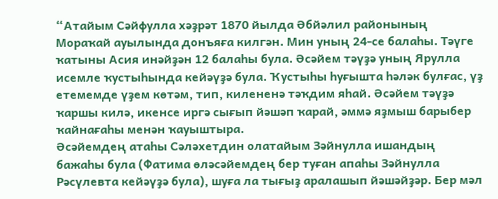“Атайым Сәйфулла хәҙрәт 1870 йылда Әбйәлил районының Мораҡай ауылында донъяға килгән. Мин уның 24-се балаһы. Тәүге ҡатыны Асия инәйҙән 12 балаһы була. Әсәйем тәүҙә уның Ярулла исемле ҡустыһында кейәүҙә була. Ҡустыһы һуғышта һәләк булғас, үҙ етемемде үҙем көтәм, тип, килененә тәҡдим яһай. Әсәйем тәүҙә ҡаршы килә, икенсе иргә сығып йәшәп ҡарай, әммә яҙмыш барыбер ҡайнағаһы менән ҡауыштыра.
Әсәйемдең атаһы Сәләхетдин олатайым Зәйнулла ишандың бажаһы була (Фатима өләсәйемдең бер туған апаһы Зәйнулла Рәсүлевта кейәүҙә була), шуға ла тығыҙ аралашып йәшәйҙәр. Бер мәл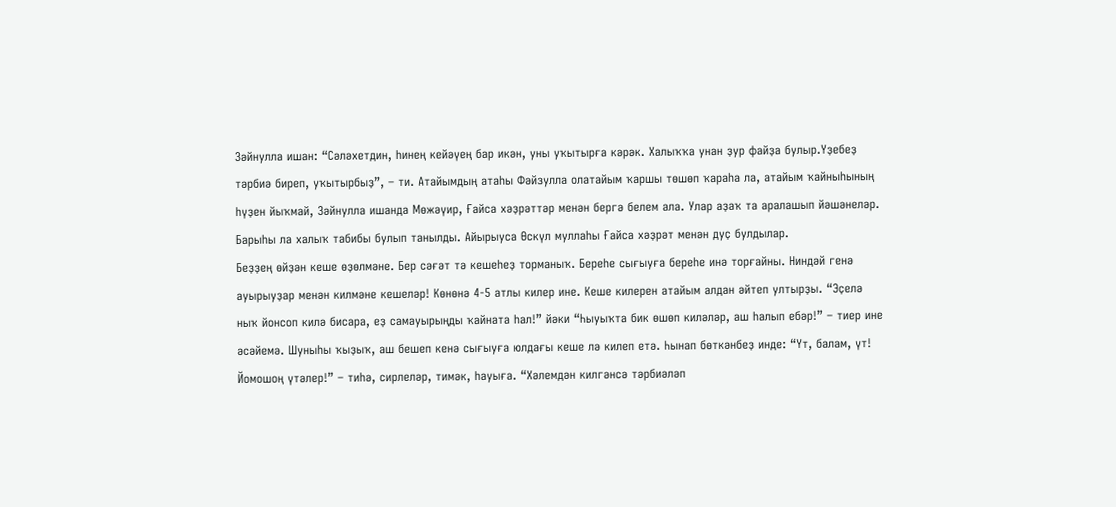Зәйнулла ишан: “Сәләхетдин, һинең кейәүең бар икән, уны уҡытырға кәрәк. Халыҡҡа унан ҙур файҙа булыр.Үҙебеҙ тәрбиә биреп, уҡытырбыҙ”, – ти. Атайымдың атаһы Фәйзулла олатайым ҡаршы төшөп ҡараһа ла, атайым ҡайныһының һүҙен йыҡмай, Зәйнулла ишанда Мөжәүир, Ғайса хәҙрәттәр менән бергә белем ала. Улар аҙаҡ та аралашып йәшәнеләр. Барыһы ла халыҡ табибы булып танылды. Айырыуса Өскүл муллаһы Ғайса хәҙрәт менән дуҫ булдылар.
Беҙҙең өйҙән кеше өҙөлмәне. Бер сәғәт тә кешеһеҙ торманыҡ. Береһе сығыуға береһе инә торғайны. Ниндәй генә ауырыуҙар менән килмәне кешеләр! Көнөнә 4-5 атлы килер ине. Кеше килерен атайым алдан әйтеп ултырҙы. “Эҫелә ныҡ йонсоп килә бисара, еҙ самауырыңды ҡайната һал!” йәки “Һыуыҡта бик өшөп киләләр, аш һалып ебәр!” – тиер ине әсәйемә. Шуныһы ҡыҙыҡ, аш бешеп кенә сығыуға юлдағы кеше лә килеп етә. Һынап бөткәнбеҙ инде: “Үт, балам, үт! Йомошоң үтәлер!” – тиһә, сирлеләр, тимәк, һауыға. “Хәлемдән килгәнсә тәрбиәләп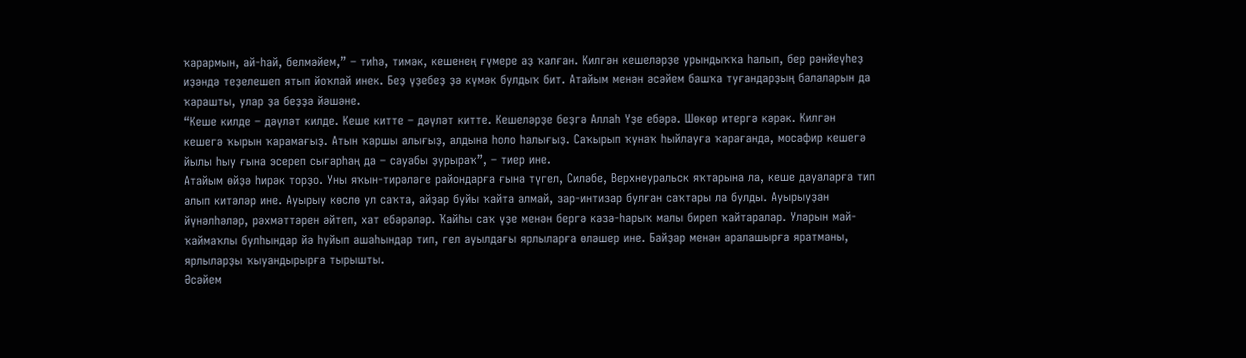ҡарармын, ай-һай, белмәйем,” – тиһә, тимәк, кешенең ғүмере аҙ ҡалған. Килгән кешеләрҙе урындыҡҡа һалып, бер рәнйеүһеҙ иҙәндә теҙелешеп ятып йоҡлай инек. Беҙ үҙебеҙ ҙә күмәк булдыҡ бит. Атайым менән әсәйем башҡа туғандарҙың балаларын да ҡарашты, улар ҙа беҙҙә йәшәне.
“Кеше килде – дәүләт килде. Кеше китте – дәүләт китте. Кешеләрҙе беҙгә Аллаһ Үҙе ебәрә. Шөкөр итергә кәрәк. Килгән кешегә ҡырын ҡарамағыҙ. Атын ҡаршы алығыҙ, алдына һоло һалығыҙ. Саҡырып ҡунаҡ һыйлауға ҡарағанда, мосафир кешегә йылы һыу ғына эсереп сығарһаң да – сауабы ҙурыраҡ”, – тиер ине.
Атайым өйҙә һирәк торҙо. Уны яҡын-тирәләге райондарға ғына түгел, Силәбе, Верхнеуральск яҡтарына ла, кеше дауаларға тип алып китәләр ине. Ауырыу көслө ул саҡта, айҙар буйы ҡайта алмай, зар-интизар булған саҡтары ла булды. Ауырыуҙан йүнәлһәләр, рәхмәттәрен әйтеп, хат ебәрәләр. Ҡайһы саҡ үҙе менән бергә кәзә-һарыҡ малы биреп ҡайтаралар. Уларын май-ҡаймаҡлы булһындар йә һуйып ашаһындар тип, гел ауылдағы ярлыларға өләшер ине. Байҙар менән аралашырға яратманы, ярлыларҙы ҡыуандырырға тырышты.
Әсәйем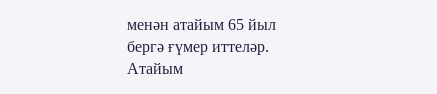менән атайым 65 йыл бергә ғүмер иттеләр. Атайым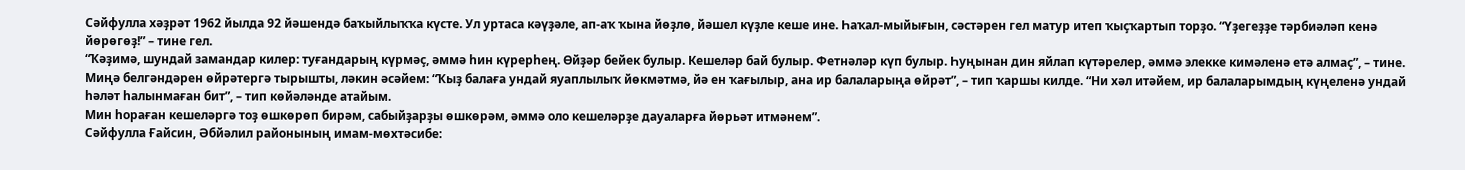Сәйфулла хәҙрәт 1962 йылда 92 йәшендә баҡыйлыҡҡа күсте. Ул уртаса кәүҙәле, ап-аҡ ҡына йөҙлө, йәшел күҙле кеше ине. Һаҡал-мыйығын, сәстәрен гел матур итеп ҡыҫҡартып торҙо. “Үҙегеҙҙе тәрбиәләп кенә йөрөгөҙ!” – тине гел.
“Ҡәҙимә, шундай замандар килер: туғандарың күрмәҫ, әммә һин күрерһең. Өйҙәр бейек булыр. Кешеләр бай булыр. Фетнәләр күп булыр. Һуңынан дин яйлап күтәрелер, әммә элекке кимәленә етә алмаҫ”, – тине. Миңә белгәндәрен өйрәтергә тырышты, ләкин әсәйем: “Ҡыҙ балаға ундай яуаплылыҡ йөкмәтмә, йә ен ҡағылыр, ана ир балаларыңа өйрәт”, – тип ҡаршы килде. “Ни хәл итәйем, ир балаларымдың күңеленә ундай һәләт һалынмаған бит”, – тип көйәләнде атайым.
Мин һораған кешеләргә тоҙ өшкөрөп бирәм, сабыйҙарҙы өшкөрәм, әммә оло кешеләрҙе дауаларға йөрьәт итмәнем”.
Сәйфулла Ғайсин, Әбйәлил районының имам-мөхтәсибе: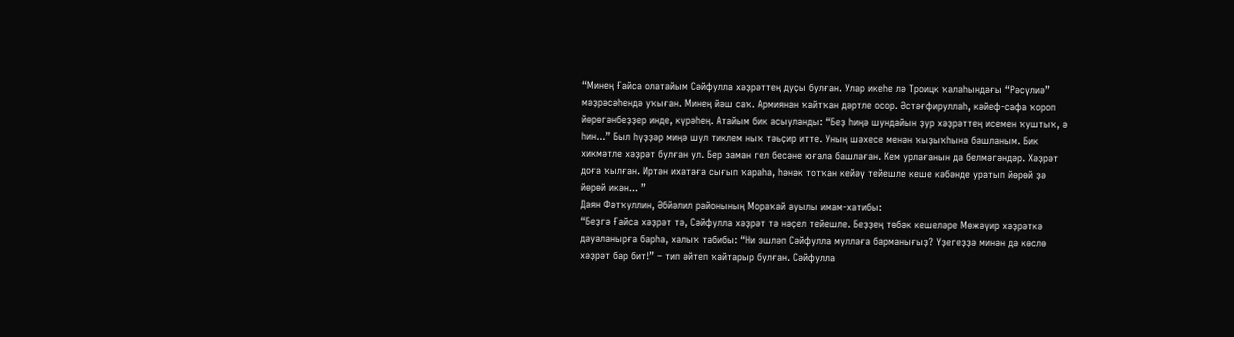“Минең Ғайса олатайым Сәйфулла хәҙрәттең дуҫы булған. Улар икеһе лә Троицк ҡалаһындағы “Рәсүлиә” мәҙрәсәһендә уҡыған. Минең йәш саҡ. Армиянан ҡайтҡан дәртле осор. Әстәғфируллаһ, кәйеф-сафа ҡороп йөрөгәнбеҙҙер инде, күрәһең. Атайым бик асыуланды: “Беҙ һиңә шундайын ҙур хәҙрәттең исемен ҡуштыҡ, ә һин...” Был һүҙҙәр миңә шул тиклем ныҡ тәьҫир итте. Уның шәхесе менән ҡыҙыҡһына башланым. Бик хикмәтле хәҙрәт булған ул. Бер заман гел бесәне юғала башлаған. Кем урлағанын да белмәгәндәр. Хәҙрәт доға ҡылған. Иртән ихатаға сығып ҡараһа, һәнәк тотҡан кейәү тейешле кеше кәбәнде уратып йөрөй ҙә йөрөй икән... ”
Даян Фәтҡуллин, Әбйәлил районының Мораҡай ауылы имам-хатибы:
“Беҙгә Ғайса хәҙрәт тә, Сәйфулла хәҙрәт тә нәҫел тейешле. Беҙҙең төбәк кешеләре Мөжәүир хәҙрәткә дауаланырға барһа, халыҡ табибы: “Ни эшләп Сәйфулла муллаға барманығыҙ? Үҙегеҙҙә минән дә көслө хәҙрәт бар бит!” – тип әйтеп ҡайтарыр булған. Сәйфулла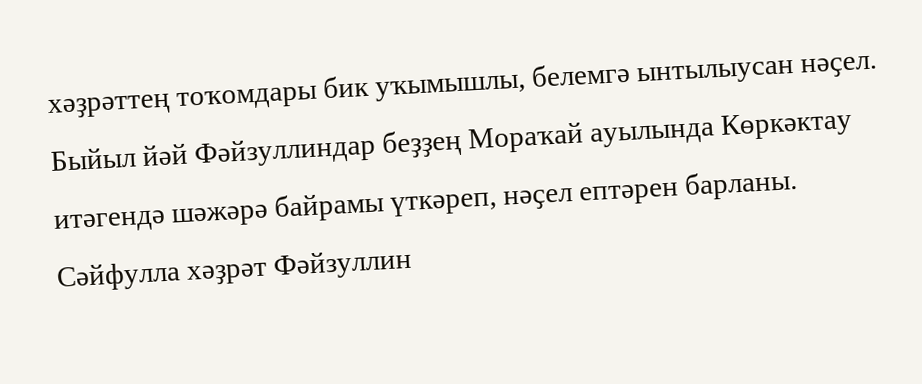хәҙрәттең тоҡомдары бик уҡымышлы, белемгә ынтылыусан нәҫел. Быйыл йәй Фәйзуллиндар беҙҙең Мораҡай ауылында Көркәктау итәгендә шәжәрә байрамы үткәреп, нәҫел ептәрен барланы. Сәйфулла хәҙрәт Фәйзуллин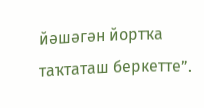йәшәгән йортҡа таҡтаташ беркетте”.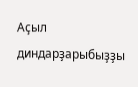Аҫыл диндарҙарыбыҙҙы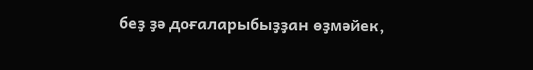беҙ ҙә доғаларыбыҙҙан өҙмәйек,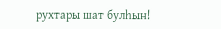рухтары шат булһын!